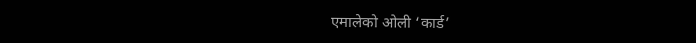एमालेको ओली ‘कार्ड’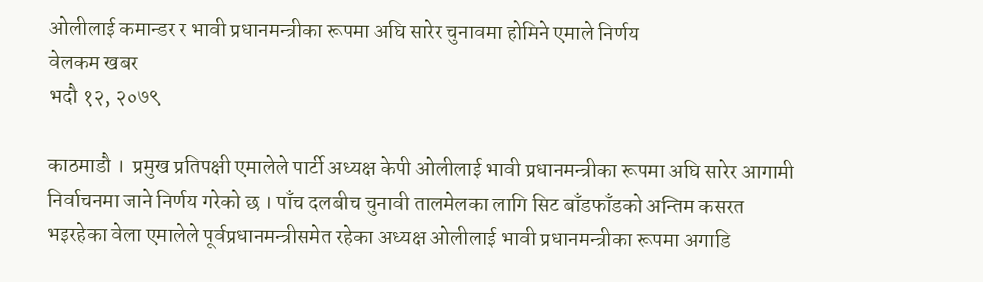ओलीलाई कमान्डर र भावी प्रधानमन्त्रीका रूपमा अघि सारेर चुनावमा होमिने एमाले निर्णय
वेलकम खबर
भदौ १२, २०७९

काठमाडौ ।  प्रमुख प्रतिपक्षी एमालेले पार्टी अध्यक्ष केपी ओलीलाई भावी प्रधानमन्त्रीका रूपमा अघि सारेर आगामी निर्वाचनमा जाने निर्णय गरेको छ । पाँच दलबीच चुनावी तालमेलका लागि सिट बाँडफाँडको अन्तिम कसरत भइरहेका वेला एमालेले पूर्वप्रधानमन्त्रीसमेत रहेका अध्यक्ष ओलीलाई भावी प्रधानमन्त्रीका रूपमा अगाडि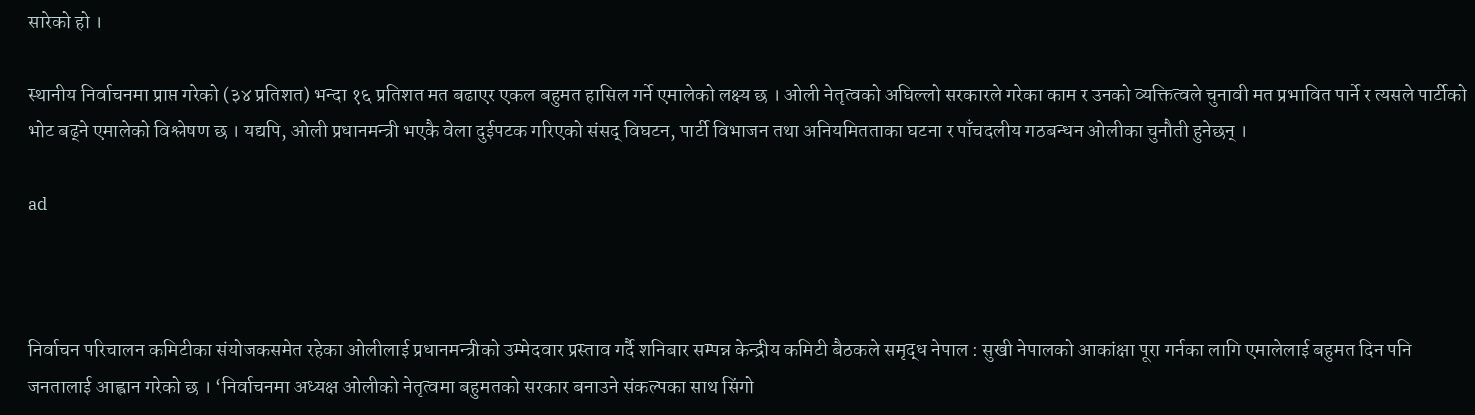सारेको हो ।

स्थानीय निर्वाचनमा प्राप्त गरेको (३४ प्रतिशत) भन्दा १६ प्रतिशत मत बढाएर एकल बहुमत हासिल गर्ने एमालेको लक्ष्य छ । ओली नेतृत्वको अघिल्लो सरकारले गरेका काम र उनको व्यक्तित्वले चुनावी मत प्रभावित पार्ने र त्यसले पार्टीको भोट बढ्ने एमालेको विश्लेषण छ । यद्यपि, ओली प्रधानमन्त्री भएकै वेला दुईपटक गरिएको संसद् विघटन, पार्टी विभाजन तथा अनियमितताका घटना र पाँचदलीय गठबन्धन ओलीका चुनौती हुनेछन् ।

ad



निर्वाचन परिचालन कमिटीका संयोजकसमेत रहेका ओलीलाई प्रधानमन्त्रीको उम्मेदवार प्रस्ताव गर्दै शनिबार सम्पन्न केन्द्रीय कमिटी बैठकले समृद्ध नेपाल : सुखी नेपालको आकांक्षा पूरा गर्नका लागि एमालेलाई बहुमत दिन पनि जनतालाई आह्वान गरेको छ । ‘निर्वाचनमा अध्यक्ष ओलीको नेतृत्वमा बहुमतको सरकार बनाउने संकल्पका साथ सिंगो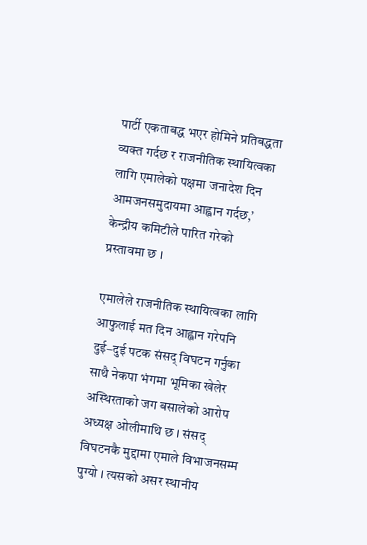पार्टी एकताबद्ध भएर होमिने प्रतिबद्धता व्यक्त गर्दछ र राजनीतिक स्थायित्वका लागि एमालेको पक्षमा जनादेश दिन आमजनसमुदायमा आह्वान गर्दछ,’ केन्द्रीय कमिटीले पारित गरेको प्रस्तावमा छ ।

एमालेले राजनीतिक स्थायित्वका लागि आफुलाई मत दिन आह्वान गरेपनि दुई–दुई पटक संसद् विघटन गर्नुका साथै नेकपा भंगमा भूमिका खेलेर अस्थिरताको जग बसालेको आरोप अध्यक्ष ओलीमाथि छ । संसद् विघटनकै मुद्दामा एमाले विभाजनसम्म पुग्यो । त्यसको असर स्थानीय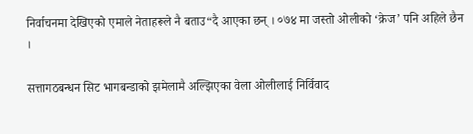निर्वाचनमा देखिएको एमाले नेताहरूले नै बताउ“दै आएका छन् । ०७४ मा जस्तो ओलीको ‘क्रेज’ पनि अहिले छैन ।

सत्तागठबन्धन सिट भागबन्डाको झमेलामै अल्झिएका वेला ओलीलाई निर्विवाद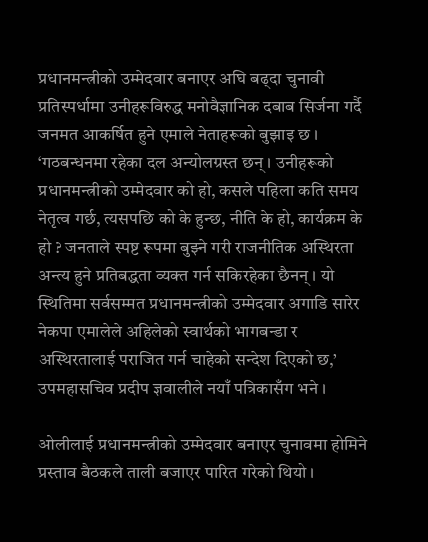प्रधानमन्त्रीको उम्मेदवार बनाएर अघि बढ्दा चुनावी प्रतिस्पर्धामा उनीहरूविरुद्ध मनोवैज्ञानिक दबाब सिर्जना गर्दै जनमत आकर्षित हुने एमाले नेताहरूको बुझाइ छ । ‘गठबन्धनमा रहेका दल अन्योलग्रस्त छन् । उनीहरूको प्रधानमन्त्रीको उम्मेदवार को हो, कसले पहिला कति समय नेतृत्व गर्छ, त्यसपछि को के हुन्छ, नीति के हो, कार्यक्रम के हो ? जनताले स्पष्ट रूपमा बुझ्ने गरी राजनीतिक अस्थिरता अन्त्य हुने प्रतिबद्धता व्यक्त गर्न सकिरहेका छैनन् । यो स्थितिमा सर्वसम्मत प्रधानमन्त्रीको उम्मेदवार अगाडि सारेर नेकपा एमालेले अहिलेको स्वार्थको भागबन्डा र अस्थिरतालाई पराजित गर्न चाहेको सन्देश दिएको छ,’ उपमहासचिव प्रदीप ज्ञवालीले नयाँ पत्रिकासँग भने ।

ओलीलाई प्रधानमन्त्रीको उम्मेदवार बनाएर चुनावमा होमिने प्रस्ताव बैठकले ताली बजाएर पारित गरेको थियो ।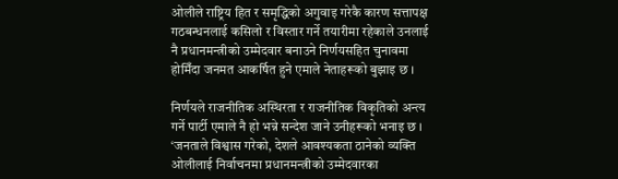ओलीले राष्ट्रिय हित र समृद्धिको अगुवाइ गरेकै कारण सत्तापक्ष गठबन्धनलाई कसिलो र विस्तार गर्ने तयारीमा रहेकाले उनलाई नै प्रधानमन्त्रीको उम्मेदवार बनाउने निर्णयसहित चुनावमा होमिँदा जनमत आकर्षित हुने एमाले नेताहरूको बुझाइ छ ।

निर्णयले राजनीतिक अस्थिरता र राजनीतिक विकृतिको अन्त्य गर्ने पार्टी एमाले नै हो भन्ने सन्देश जाने उनीहरूको भनाइ छ । ‘जनताले विश्वास गरेको, देशले आवश्यकता ठानेको व्यक्ति ओलीलाई निर्वाचनमा प्रधानमन्त्रीको उम्मेदवारका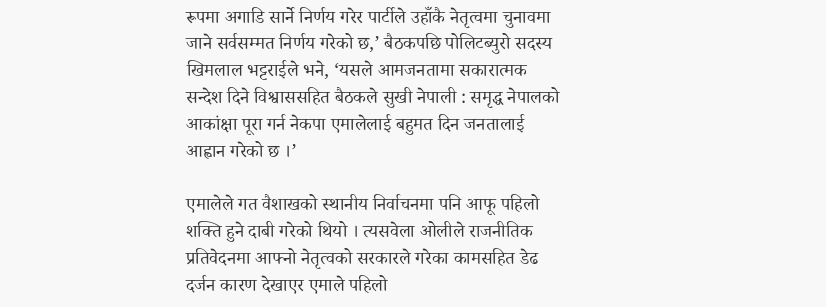रूपमा अगाडि सार्ने निर्णय गरेर पार्टीले उहाँकै नेतृत्वमा चुनावमा जाने सर्वसम्मत निर्णय गरेको छ,’ बैठकपछि पोलिटब्युरो सदस्य खिमलाल भट्टराईले भने, ‘यसले आमजनतामा सकारात्मक सन्देश दिने विश्वाससहित बैठकले सुखी नेपाली : समृद्ध नेपालको आकांक्षा पूरा गर्न नेकपा एमालेलाई बहुमत दिन जनतालाई आह्वान गरेको छ ।’

एमालेले गत वैशाखको स्थानीय निर्वाचनमा पनि आफू पहिलो शक्ति हुने दाबी गरेको थियो । त्यसवेला ओलीले राजनीतिक प्रतिवेदनमा आफ्नो नेतृत्वको सरकारले गरेका कामसहित डेढ दर्जन कारण देखाएर एमाले पहिलो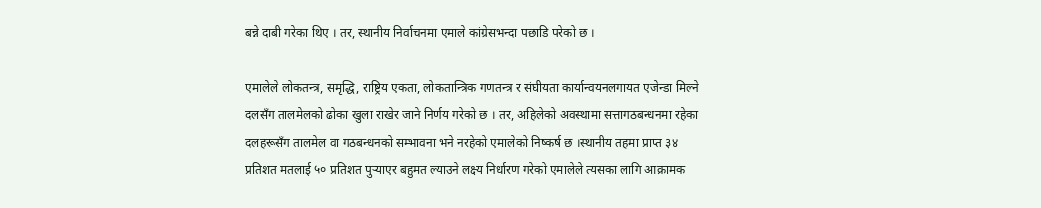बन्ने दाबी गरेका थिए । तर, स्थानीय निर्वाचनमा एमाले कांग्रेसभन्दा पछाडि परेको छ ।

एमालेले लोकतन्त्र, समृद्धि, राष्ट्रिय एकता, लोकतान्त्रिक गणतन्त्र र संघीयता कार्यान्वयनलगायत एजेन्डा मिल्ने दलसँग तालमेलको ढोका खुला राखेर जाने निर्णय गरेको छ । तर, अहिलेको अवस्थामा सत्तागठबन्धनमा रहेका दलहरूसँग तालमेल वा गठबन्धनको सम्भावना भने नरहेको एमालेको निष्कर्ष छ ।स्थानीय तहमा प्राप्त ३४ प्रतिशत मतलाई ५० प्रतिशत पुर्‍याएर बहुमत ल्याउने लक्ष्य निर्धारण गरेको एमालेले त्यसका लागि आक्रामक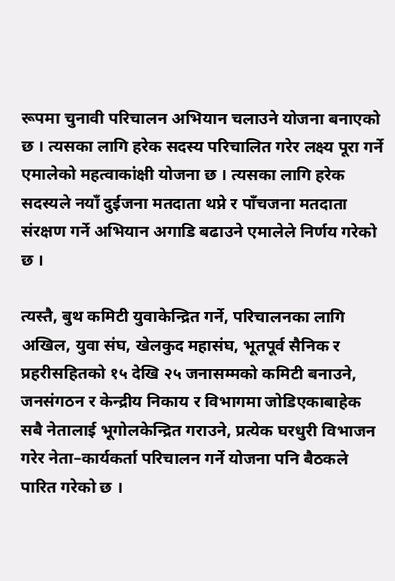रूपमा चुनावी परिचालन अभियान चलाउने योजना बनाएको छ । त्यसका लागि हरेक सदस्य परिचालित गरेर लक्ष्य पूरा गर्ने एमालेको महत्वाकांक्षी योजना छ । त्यसका लागि हरेक सदस्यले नयाँ दुईजना मतदाता थप्ने र पाँचजना मतदाता संरक्षण गर्ने अभियान अगाडि बढाउने एमालेले निर्णय गरेको छ ।

त्यस्तै, बुथ कमिटी युवाकेन्द्रित गर्ने, परिचालनका लागि अखिल, युवा संघ, खेलकुद महासंघ, भूतपूर्व सैनिक र प्रहरीसहितको १५ देखि २५ जनासम्मको कमिटी बनाउने, जनसंगठन र केन्द्रीय निकाय र विभागमा जोडिएकाबाहेक सबै नेतालाई भूगोलकेन्द्रित गराउने, प्रत्येक घरधुरी विभाजन गरेर नेता–कार्यकर्ता परिचालन गर्ने योजना पनि बैठकले पारित गरेको छ ।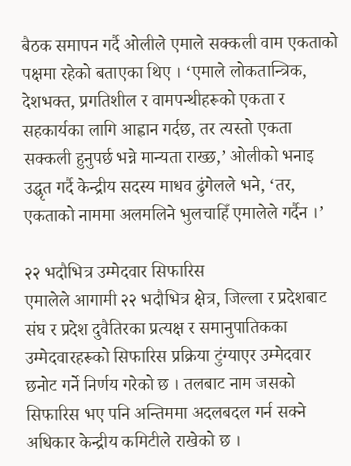बैठक समापन गर्दै ओलीले एमाले सक्कली वाम एकताको पक्षमा रहेको बताएका थिए । ‘एमाले लोकतान्त्रिक, देशभक्त, प्रगतिशील र वामपन्थीहरूको एकता र सहकार्यका लागि आह्वान गर्दछ, तर त्यस्तो एकता सक्कली हुनुपर्छ भन्ने मान्यता राख्छ,’ ओलीको भनाइ उद्धृत गर्दै केन्द्रीय सदस्य माधव ढुंगेलले भने, ‘तर, एकताको नाममा अलमलिने भुलचाहिँ एमालेले गर्दैन ।’

२२ भदौभित्र उम्मेदवार सिफारिस
एमालेले आगामी २२ भदौभित्र क्षेत्र, जिल्ला र प्रदेशबाट संघ र प्रदेश दुवैतिरका प्रत्यक्ष र समानुपातिकका उम्मेदवारहरूको सिफारिस प्रक्रिया टुंग्याएर उम्मेदवार छनोट गर्ने निर्णय गरेको छ । तलबाट नाम जसको सिफारिस भए पनि अन्तिममा अदलबदल गर्न सक्ने अधिकार केन्द्रीय कमिटीले राखेको छ ।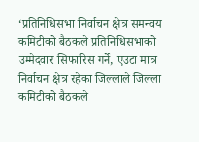‘प्रतिनिधिसभा निर्वाचन क्षेत्र समन्वय कमिटीको बैठकले प्रतिनिधिसभाको उम्मेदवार सिफारिस गर्ने, एउटा मात्र निर्वाचन क्षेत्र रहेका जिल्लाले जिल्ला कमिटीको बैठकले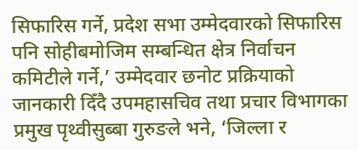सिफारिस गर्ने, प्रदेश सभा उम्मेदवारको सिफारिस पनि सोहीबमोजिम सम्बन्धित क्षेत्र निर्वाचन कमिटीले गर्ने,’ उम्मेदवार छनोट प्रक्रियाको जानकारी दिँदै उपमहासचिव तथा प्रचार विभागका प्रमुख पृथ्वीसुब्बा गुरुङले भने, ‘जिल्ला र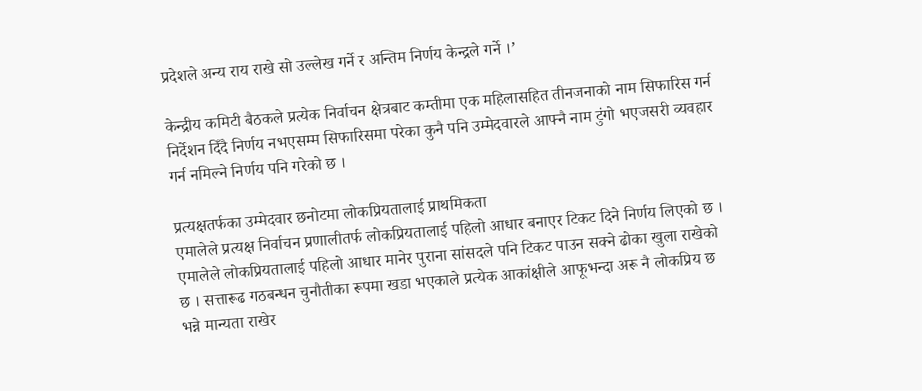प्रदेशले अन्य राय राखे सो उल्लेख गर्ने र अन्तिम निर्णय केन्द्रले गर्ने ।’

केन्द्रीय कमिटी बैठकले प्रत्येक निर्वाचन क्षेत्रबाट कम्तीमा एक महिलासहित तीनजनाको नाम सिफारिस गर्न निर्देशन दिँदै निर्णय नभएसम्म सिफारिसमा परेका कुनै पनि उम्मेदवारले आफ्नै नाम टुंगो भएजसरी व्यवहार गर्न नमिल्ने निर्णय पनि गरेको छ ।

प्रत्यक्षतर्फका उम्मेदवार छनोटमा लोकप्रियतालाई प्राथमिकता
एमालेले प्रत्यक्ष निर्वाचन प्रणालीतर्फ लोकप्रियतालाई पहिलो आधार बनाएर टिकट दिने निर्णय लिएको छ । एमालेले लोकप्रियतालाई पहिलो आधार मानेर पुराना सांसदले पनि टिकट पाउन सक्ने ढोका खुला राखेको छ । सत्तारूढ गठबन्धन चुनौतीका रूपमा खडा भएकाले प्रत्येक आकांक्षीले आफूभन्दा अरू नै लोकप्रिय छ भन्ने मान्यता राखेर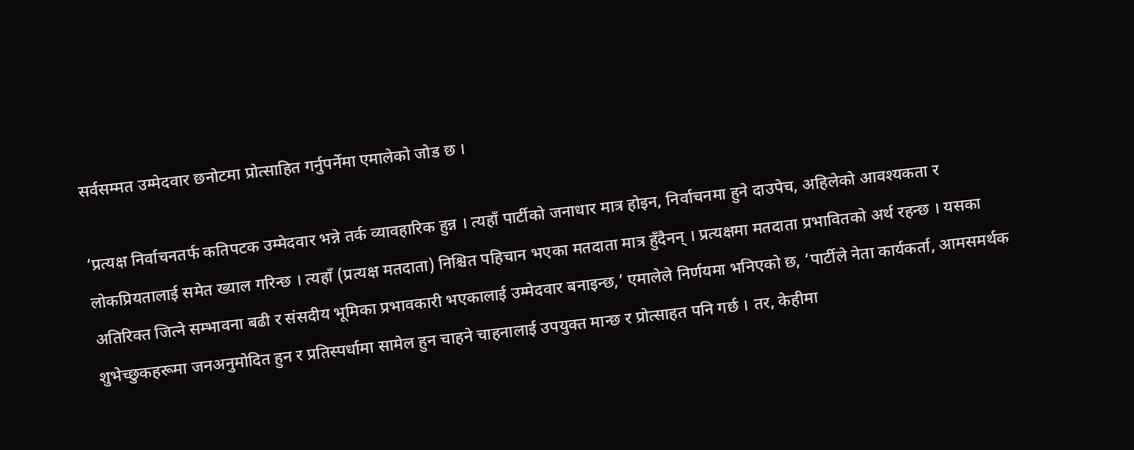सर्वसम्मत उम्मेदवार छनोटमा प्रोत्साहित गर्नुपर्नेमा एमालेको जोड छ ।

‘प्रत्यक्ष निर्वाचनतर्फ कतिपटक उम्मेदवार भन्ने तर्क व्यावहारिक हुन्न । त्यहाँ पार्टीको जनाधार मात्र होइन, निर्वाचनमा हुने दाउपेच, अहिलेको आवश्यकता र लोकप्रियतालाई समेत ख्याल गरिन्छ । त्यहाँ (प्रत्यक्ष मतदाता) निश्चित पहिचान भएका मतदाता मात्र हुँदैनन् । प्रत्यक्षमा मतदाता प्रभावितको अर्थ रहन्छ । यसका अतिरिक्त जित्ने सम्भावना बढी र संसदीय भूमिका प्रभावकारी भएकालाई उम्मेदवार बनाइन्छ,’ एमालेले निर्णयमा भनिएको छ, ‘पार्टीले नेता कार्यकर्ता, आमसमर्थक शुभेच्छुकहरूमा जनअनुमोदित हुन र प्रतिस्पर्धामा सामेल हुन चाहने चाहनालाई उपयुक्त मान्छ र प्रोत्साहत पनि गर्छ । तर, केहीमा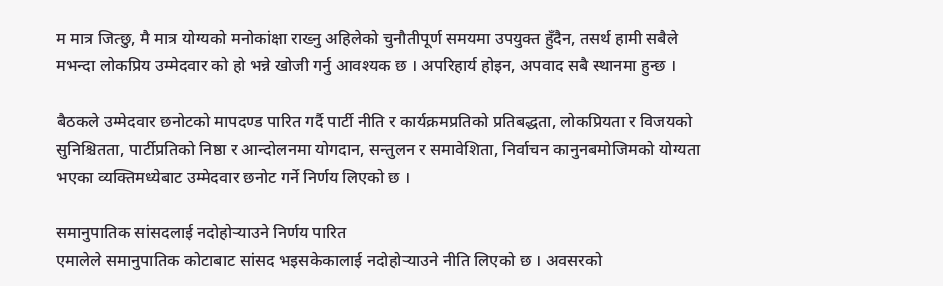म मात्र जित्छु, मै मात्र योग्यको मनोकांक्षा राख्नु अहिलेको चुनौतीपूर्ण समयमा उपयुक्त हुँदैन, तसर्थ हामी सबैले मभन्दा लोकप्रिय उम्मेदवार को हो भन्ने खोजी गर्नु आवश्यक छ । अपरिहार्य होइन, अपवाद सबै स्थानमा हुन्छ ।

बैठकले उम्मेदवार छनोटको मापदण्ड पारित गर्दै पार्टी नीति र कार्यक्रमप्रतिको प्रतिबद्धता, लोकप्रियता र विजयको सुनिश्चितता, पार्टीप्रतिको निष्ठा र आन्दोलनमा योगदान, सन्तुलन र समावेशिता, निर्वाचन कानुनबमोजिमको योग्यता भएका व्यक्तिमध्येबाट उम्मेदवार छनोट गर्ने निर्णय लिएको छ ।

समानुपातिक सांसदलाई नदोहोर्‍याउने निर्णय पारित
एमालेले समानुपातिक कोटाबाट सांसद भइसकेकालाई नदोहोर्‍याउने नीति लिएको छ । अवसरको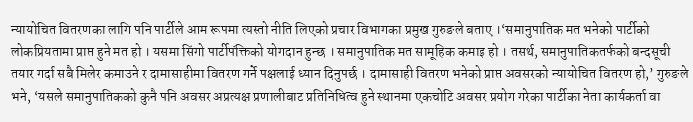न्यायोचित वितरणका लागि पनि पार्टीले आम रूपमा त्यस्तो नीति लिएको प्रचार विभागका प्रमुख गुरुङले बताए ।‘समानुपातिक मत भनेको पार्टीको लोकप्रियतामा प्राप्त हुने मत हो । यसमा सिंगो पार्टीपंक्तिको योगदान हुन्छ । समानुपातिक मत सामूहिक कमाइ हो । तसर्थ, समानुपातिकतर्फको बन्दसूची तयार गर्दा सबै मिलेर कमाउने र दामासाहीमा वितरण गर्ने पक्षलाई ध्यान दिनुपर्छ । दामासाही वितरण भनेको प्राप्त अवसरको न्यायोचित वितरण हो,’ गुरुङले भने, ‘यसले समानुपातिकको कुनै पनि अवसर अप्रत्यक्ष प्रणालीबाट प्रतिनिधित्व हुने स्थानमा एकचोटि अवसर प्रयोग गरेका पार्टीका नेता कार्यकर्ता वा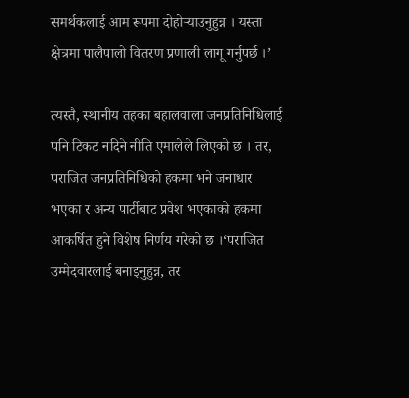समर्थकलाई आम रूपमा दोहोर्‍याउनुहुन्न । यस्ता क्षेत्रमा पालैपालो वितरण प्रणाली लागू गर्नुपर्छ ।’

त्यस्तै, स्थानीय तहका बहालवाला जनप्रतिनिधिलाई पनि टिकट नदिने नीति एमालेले लिएको छ । तर, पराजित जनप्रतिनिधिको हकमा भने जनाधार भएका र अन्य पार्टीबाट प्रवेश भएकाको हकमा आकर्षित हुने विशेष निर्णय गरेको छ ।‘पराजित उम्मेदवारलाई बनाइनुहुन्न, तर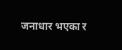जनाधार भएका र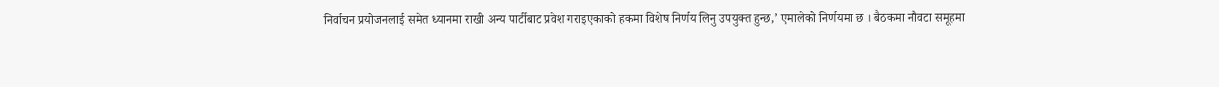निर्वाचन प्रयोजनलाई समेत ध्यानमा राखी अन्य पार्टीबाट प्रवेश गराइएकाको हकमा विशेष निर्णय लिनु उपयुक्त हुन्छ,’ एमालेको निर्णयमा छ । बैठकमा नौवटा समूहमा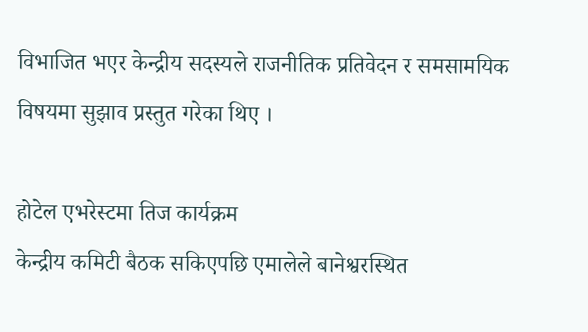विभाजित भएर केन्द्रीय सदस्यले राजनीतिक प्रतिवेदन र समसामयिक विषयमा सुझाव प्रस्तुत गरेका थिए ।

होटेल एभरेस्टमा तिज कार्यक्रम
केन्द्रीय कमिटी बैठक सकिएपछि एमालेले बानेश्वरस्थित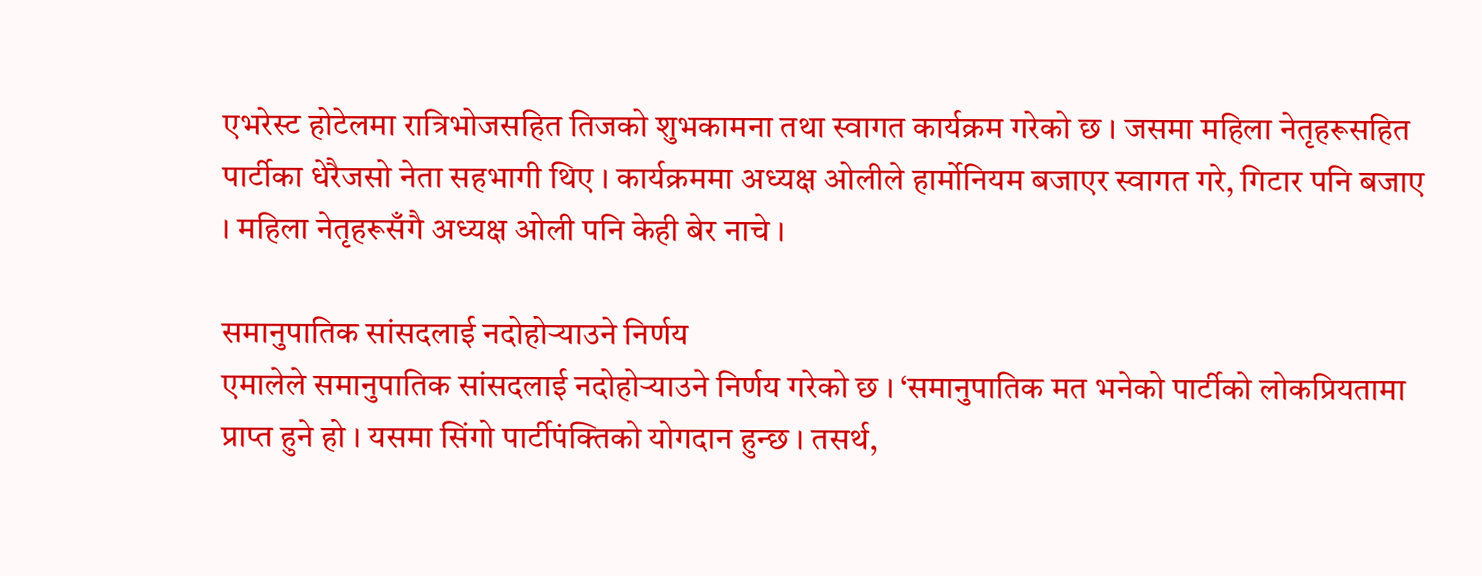एभरेस्ट होटेलमा रात्रिभोजसहित तिजको शुभकामना तथा स्वागत कार्यक्रम गरेको छ । जसमा महिला नेतृहरूसहित पार्टीका धेरैजसो नेता सहभागी थिए । कार्यक्रममा अध्यक्ष ओलीले हार्मोनियम बजाएर स्वागत गरे, गिटार पनि बजाए । महिला नेतृहरूसँगै अध्यक्ष ओली पनि केही बेर नाचे ।

समानुपातिक सांसदलाई नदोहोर्‍याउने निर्णय
एमालेले समानुपातिक सांसदलाई नदोहोर्‍याउने निर्णय गरेको छ । ‘समानुपातिक मत भनेको पार्टीको लोकप्रियतामा प्राप्त हुने हो । यसमा सिंगो पार्टीपंक्तिको योगदान हुन्छ । तसर्थ,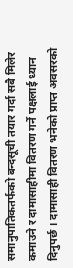समानुपातिकतर्फको बन्दसूची तयार गर्दा सबै मिलेर कमाउने र दामासाहीमा वितरण गर्ने पक्षलाई ध्यान दिनुपर्छ । दामासाही वितरण भनेको प्राप्त अवसरको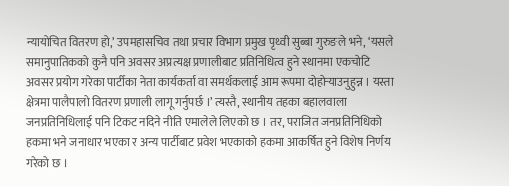न्यायोचित वितरण हो,’ उपमहासचिव तथा प्रचार विभाग प्रमुख पृथ्वी सुब्बा गुरुङले भने, ‘यसले समानुपातिकको कुनै पनि अवसर अप्रत्यक्ष प्रणालीबाट प्रतिनिधित्व हुने स्थानमा एकचोटि अवसर प्रयोग गरेका पार्टीका नेता कार्यकर्ता वा समर्थकलाई आम रूपमा दोहोर्‍याउनुहुन्न । यस्ता क्षेत्रमा पालैपालो वितरण प्रणाली लागू गर्नुपर्छ ।’ त्यस्तै, स्थानीय तहका बहालवाला जनप्रतिनिधिलाई पनि टिकट नदिने नीति एमालेले लिएको छ । तर, पराजित जनप्रतिनिधिको हकमा भने जनाधार भएका र अन्य पार्टीबाट प्रवेश भएकाको हकमा आकर्षित हुने विशेष निर्णय गरेको छ ।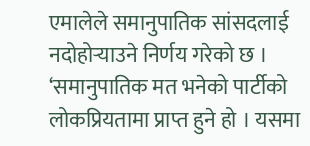एमालेले समानुपातिक सांसदलाई नदोहोर्‍याउने निर्णय गरेको छ । ‘समानुपातिक मत भनेको पार्टीको लोकप्रियतामा प्राप्त हुने हो । यसमा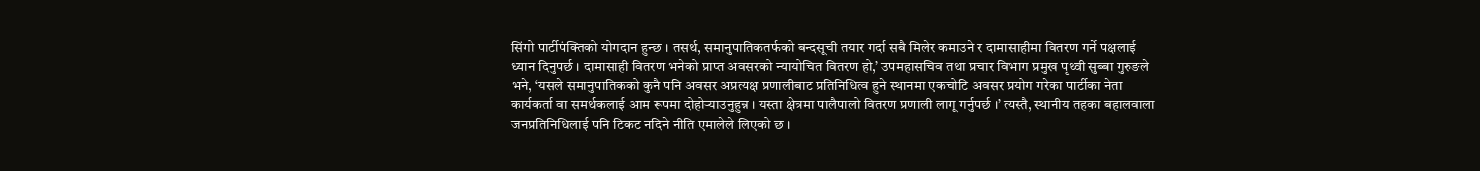सिंगो पार्टीपंक्तिको योगदान हुन्छ । तसर्थ, समानुपातिकतर्फको बन्दसूची तयार गर्दा सबै मिलेर कमाउने र दामासाहीमा वितरण गर्ने पक्षलाई ध्यान दिनुपर्छ । दामासाही वितरण भनेको प्राप्त अवसरको न्यायोचित वितरण हो,’ उपमहासचिव तथा प्रचार विभाग प्रमुख पृथ्वी सुब्बा गुरुङले भने, ‘यसले समानुपातिकको कुनै पनि अवसर अप्रत्यक्ष प्रणालीबाट प्रतिनिधित्व हुने स्थानमा एकचोटि अवसर प्रयोग गरेका पार्टीका नेता कार्यकर्ता वा समर्थकलाई आम रूपमा दोहोर्‍याउनुहुन्न । यस्ता क्षेत्रमा पालैपालो वितरण प्रणाली लागू गर्नुपर्छ ।’ त्यस्तै, स्थानीय तहका बहालवाला जनप्रतिनिधिलाई पनि टिकट नदिने नीति एमालेले लिएको छ ।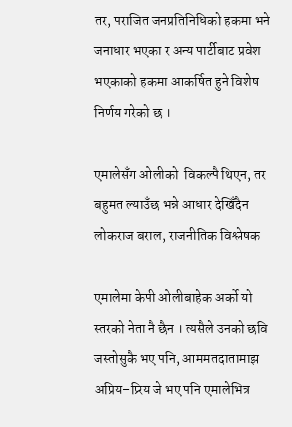तर, पराजित जनप्रतिनिधिको हकमा भने जनाधार भएका र अन्य पार्टीबाट प्रवेश भएकाको हकमा आकर्षित हुने विशेष निर्णय गरेको छ ।

एमालेसँग ओलीको  विकल्पै थिएन, तर बहुमत ल्याउँछ भन्ने आधार देखिँदैन
लोकराज बराल, राजनीतिक विश्लेषक

एमालेमा केपी ओलीबाहेक अर्को यो स्तरको नेता नै छैन । त्यसैले उनको छवि जस्तोसुकै भए पनि, आममतदातामाझ अप्रिय–प्र्रिय जे भए पनि एमालेभित्र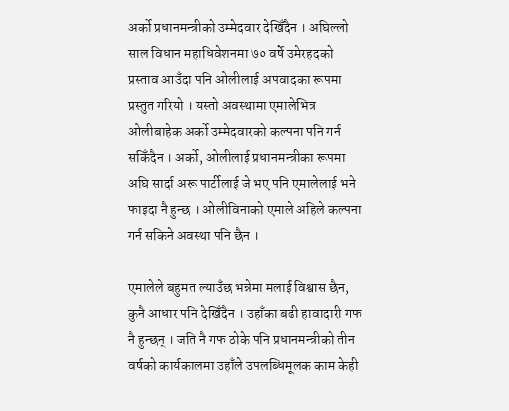अर्को प्रधानमन्त्रीको उम्मेदवार देखिँदैन । अघिल्लो साल विधान महाधिवेशनमा ७० वर्षे उमेरहदको प्रस्ताव आउँदा पनि ओलीलाई अपवादका रूपमा प्रस्तुत गरियो । यस्तो अवस्थामा एमालेभित्र ओलीबाहेक अर्को उम्मेदवारको कल्पना पनि गर्न सकिँदैन । अर्को, ओलीलाई प्रधानमन्त्रीका रूपमा अघि सार्दा अरू पार्टीलाई जे भए पनि एमालेलाई भने फाइदा नै हुन्छ । ओलीविनाको एमाले अहिले कल्पना गर्न सकिने अवस्था पनि छैन ।

एमालेले बहुमत ल्याउँछ भन्नेमा मलाई विश्वास छैन, कुनै आधार पनि देखिँदैन । उहाँका बढी हावादारी गफ नै हुन्छन् । जति नै गफ ठोके पनि प्रधानमन्त्रीको तीन वर्षको कार्यकालमा उहाँले उपलब्धिमूलक काम केही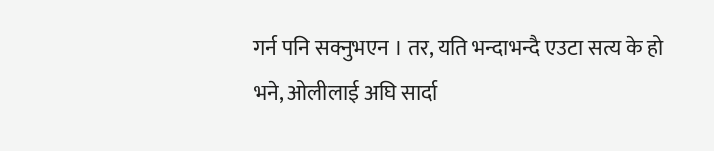गर्न पनि सक्नुभएन । तर, यति भन्दाभन्दै एउटा सत्य के हो भने, ओलीलाई अघि सार्दा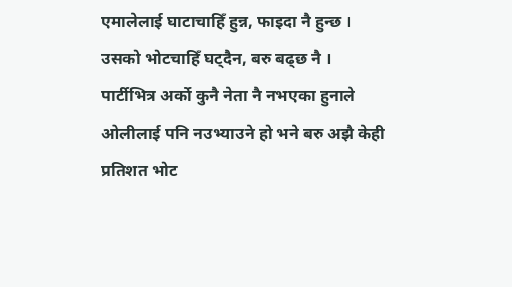एमालेलाई घाटाचाहिँ हुन्न, फाइदा नै हुन्छ । उसको भोटचाहिँ घट्दैन, बरु बढ्छ नै । पार्टीभित्र अर्को कुनै नेता नै नभएका हुनाले ओलीलाई पनि नउभ्याउने हो भने बरु अझै केही प्रतिशत भोट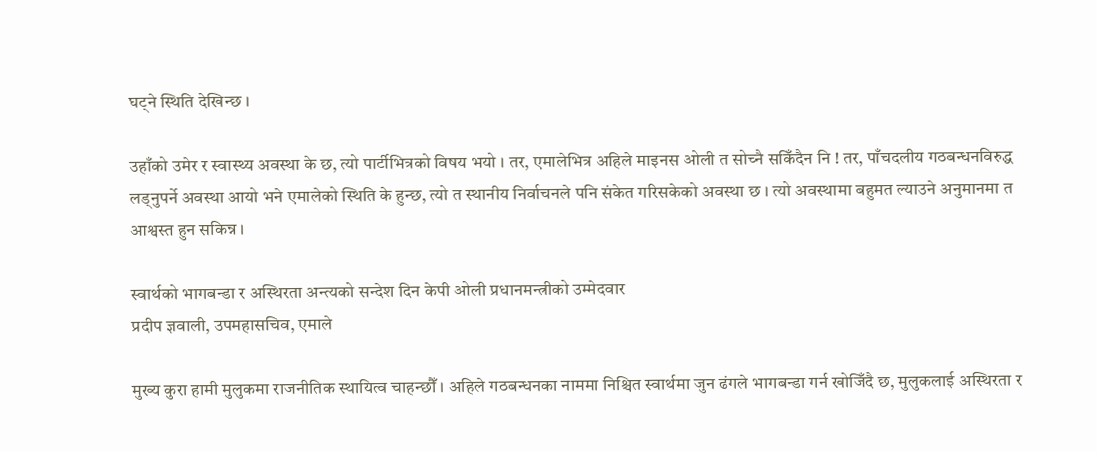घट्ने स्थिति देखिन्छ ।

उहाँको उमेर र स्वास्थ्य अवस्था के छ, त्यो पार्टीभित्रको विषय भयो । तर, एमालेभित्र अहिले माइनस ओली त सोच्नै सकिँदैन नि ! तर, पाँचदलीय गठबन्धनविरुद्ध लड्नुपर्ने अवस्था आयो भने एमालेको स्थिति के हुन्छ, त्यो त स्थानीय निर्वाचनले पनि संकेत गरिसकेको अवस्था छ । त्यो अवस्थामा बहुमत ल्याउने अनुमानमा त आश्वस्त हुन सकिन्न ।

स्वार्थको भागबन्डा र अस्थिरता अन्त्यको सन्देश दिन केपी ओली प्रधानमन्त्रीको उम्मेदवार
प्रदीप ज्ञवाली, उपमहासचिव, एमाले

मुख्य कुरा हामी मुलुकमा राजनीतिक स्थायित्व चाहन्छौँ । अहिले गठबन्धनका नाममा निश्चित स्वार्थमा जुन ढंगले भागबन्डा गर्न खोजिँदै छ, मुलुकलाई अस्थिरता र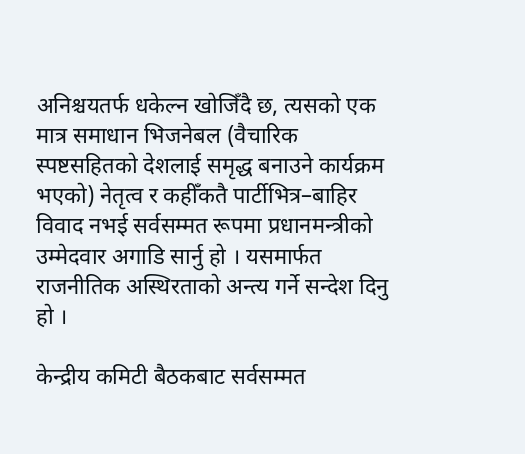अनिश्चयतर्फ धकेल्न खोजिँदै छ, त्यसको एक मात्र समाधान भिजनेबल (वैचारिक स्पष्टसहितको देशलाई समृद्ध बनाउने कार्यक्रम भएको) नेतृत्व र कहीँकतै पार्टीभित्र–बाहिर विवाद नभई सर्वसम्मत रूपमा प्रधानमन्त्रीको उम्मेदवार अगाडि सार्नु हो । यसमार्फत राजनीतिक अस्थिरताको अन्त्य गर्ने सन्देश दिनु हो ।

केन्द्रीय कमिटी बैठकबाट सर्वसम्मत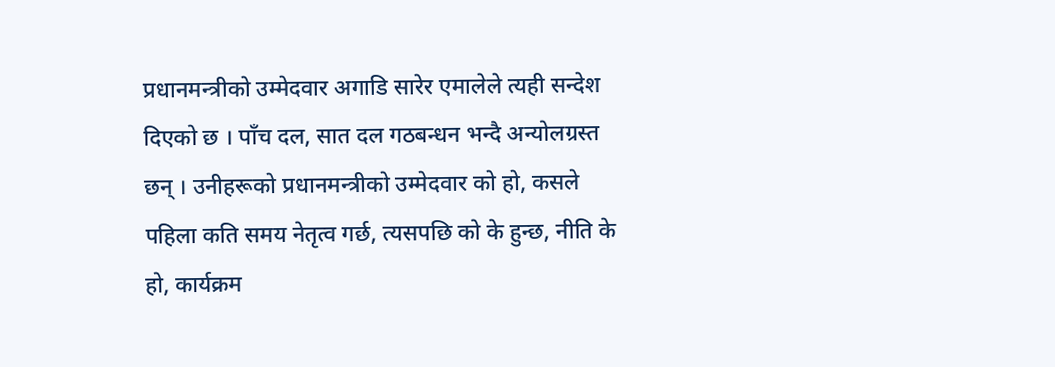प्रधानमन्त्रीको उम्मेदवार अगाडि सारेर एमालेले त्यही सन्देश दिएको छ । पाँच दल, सात दल गठबन्धन भन्दै अन्योलग्रस्त छन् । उनीहरूको प्रधानमन्त्रीको उम्मेदवार को हो, कसले पहिला कति समय नेतृत्व गर्छ, त्यसपछि को के हुन्छ, नीति के हो, कार्यक्रम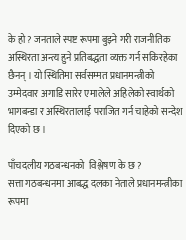के हो ? जनताले स्पष्ट रूपमा बुझ्ने गरी राजनीतिक अस्थिरता अन्त्य हुने प्रतिबद्धता व्यक्त गर्न सकिरहेका छैनन् । यो स्थितिमा सर्वसम्मत प्रधानमन्त्रीको उम्मेदवार अगाडि सारेर एमालेले अहिलेको स्वार्थको भागबन्डा र अस्थिरतालाई पराजित गर्न चाहेको सन्देश दिएको छ ।

पाँचदलीय गठबन्धनको  विश्लेषण के छ ?
सत्ता गठबन्धनमा आबद्ध दलका नेताले प्रधानमन्त्रीका रूपमा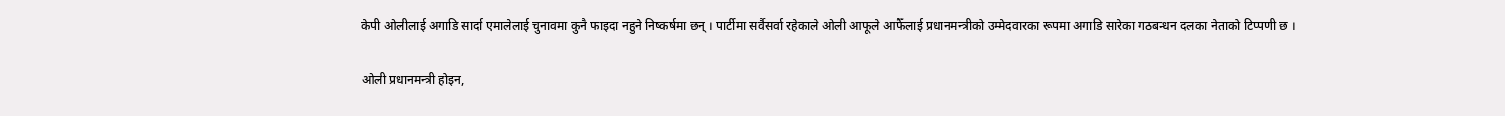केपी ओलीलाई अगाडि सार्दा एमालेलाई चुनावमा कुनै फाइदा नहुने निष्कर्षमा छन् । पार्टीमा सर्वैसर्वा रहेकाले ओली आफूले आफैँलाई प्रधानमन्त्रीको उम्मेदवारका रूपमा अगाडि सारेका गठबन्धन दलका नेताको टिप्पणी छ ।

ओली प्रधानमन्त्री होइन,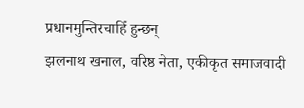प्रधानमुन्तिरचाहिँ हुन्छन्
झलनाथ खनाल, वरिष्ठ नेता, एकीकृत समाजवादी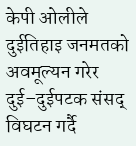केपी ओलीले दुईतिहाइ जनमतको अवमूल्यन गरेर दुई–दुईपटक संसद् विघटन गर्दै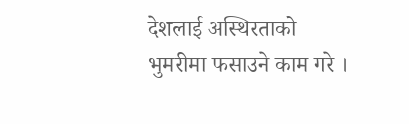देशलाई अस्थिरताको भुमरीमा फसाउने काम गरे ।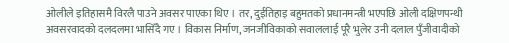ओलीले इतिहासमै विरलै पाउने अवसर पाएका थिए । तर, दुईतिहाइ बहुमतको प्रधानमन्त्री भएपछि ओली दक्षिणपन्थी अवसरवादको दलदलमा भासिँदै गए । विकास निर्माण, जनजीविकाको सवाललाई पूरै भुलेर उनी दलाल पुँजीवादीको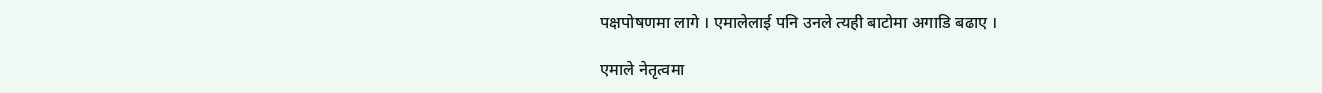पक्षपोषणमा लागे । एमालेलाई पनि उनले त्यही बाटोमा अगाडि बढाए ।

एमाले नेतृत्वमा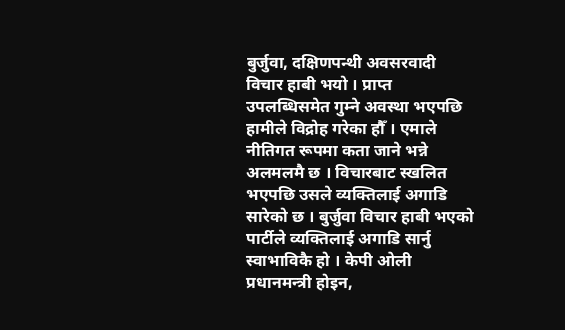बुर्जुवा, दक्षिणपन्थी अवसरवादी विचार हाबी भयो । प्राप्त उपलब्धिसमेत गुम्ने अवस्था भएपछि हामीले विद्रोह गरेका हौँ । एमाले नीतिगत रूपमा कता जाने भन्ने अलमलमै छ । विचारबाट स्खलित भएपछि उसले व्यक्तिलाई अगाडि सारेको छ । बुर्जुवा विचार हाबी भएको पार्टीले व्यक्तिलाई अगाडि सार्नु स्वाभाविकै हो । केपी ओली प्रधानमन्त्री होइन,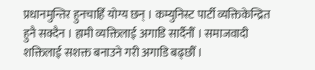प्रधानमुन्तिर हुनचाहिँ योग्य छन् । कम्युनिस्ट पार्टी व्यक्तिकेन्द्रित हुनै सक्दैन । हामी व्यक्तिलाई अगाडि सार्दैनौँ । समाजवादी शक्तिलाई सशक्त बनाउने गरी अगाडि बढ्छौँ ।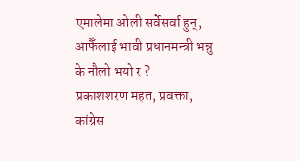एमालेमा ओली सर्वेसर्वा हुन्, आफैँलाई भावी प्रधानमन्त्री भन्नु के नौलो भयो र ?
प्रकाशशरण महत, प्रवक्ता, कांग्रेस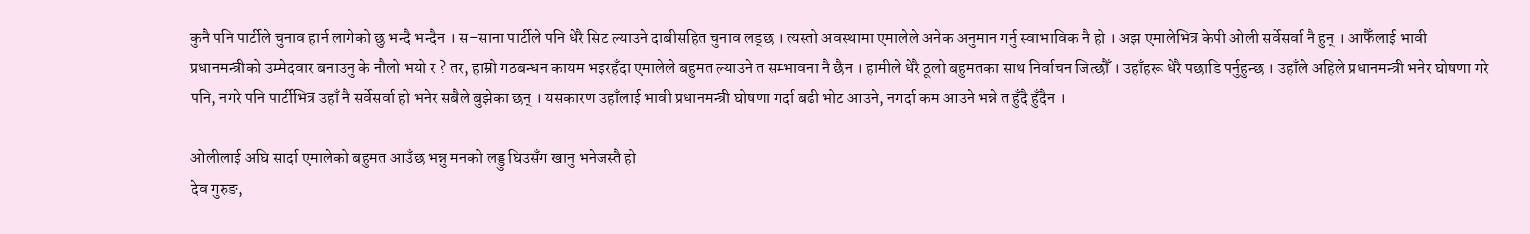कुनै पनि पार्टीले चुनाव हार्न लागेको छु भन्दै भन्दैन । स–साना पार्टीले पनि धेरै सिट ल्याउने दाबीसहित चुनाव लड्छ । त्यस्तो अवस्थामा एमालेले अनेक अनुमान गर्नु स्वाभाविक नै हो । अझ एमालेभित्र केपी ओली सर्वेसर्वा नै हुन् । आफैँलाई भावी प्रधानमन्त्रीको उम्मेदवार बनाउनु के नौलो भयो र ? तर, हाम्रो गठबन्धन कायम भइरहँदा एमालेले बहुमत ल्याउने त सम्भावना नै छैन । हामीले धेरै ठूलो बहुमतका साथ निर्वाचन जित्छौँ । उहाँहरू धेरै पछाडि पर्नुहुन्छ । उहाँले अहिले प्रधानमन्त्री भनेर घोषणा गरे पनि, नगरे पनि पार्टीभित्र उहाँ नै सर्वेसर्वा हो भनेर सबैले बुझेका छन् । यसकारण उहाँलाई भावी प्रधानमन्त्री घोषणा गर्दा बढी भोट आउने, नगर्दा कम आउने भन्ने त हुँदै हुँदैन ।

ओलीलाई अघि सार्दा एमालेको बहुमत आउँछ भन्नु मनको लड्डु घिउसँग खानु भनेजस्तै हो
देव गुरुङ,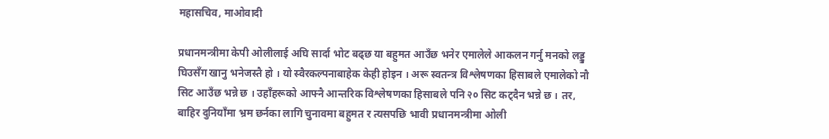महासचिव, माओवादी

प्रधानमन्त्रीमा केपी ओलीलाई अघि सार्दा भोट बढ्छ या बहुमत आउँछ भनेर एमालेले आकलन गर्नु मनको लड्डु घिउसँग खानु भनेजस्तै हो । यो स्वैरकल्पनाबाहेक केही होइन । अरू स्वतन्त्र विश्लेषणका हिसाबले एमालेको नौ सिट आउँछ भन्ने छ । उहाँहरूको आफ्नै आन्तरिक विश्लेषणका हिसाबले पनि २० सिट कट्दैन भन्ने छ । तर, बाहिर दुनियाँमा भ्रम छर्नका लागि चुनावमा बहुमत र त्यसपछि भावी प्रधानमन्त्रीमा ओली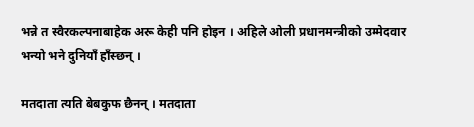भन्ने त स्वैरकल्पनाबाहेक अरू केही पनि होइन । अहिले ओली प्रधानमन्त्रीको उम्मेदवार भन्यो भने दुनियाँ हाँस्छन् ।

मतदाता त्यति बेबकुफ छैनन् । मतदाता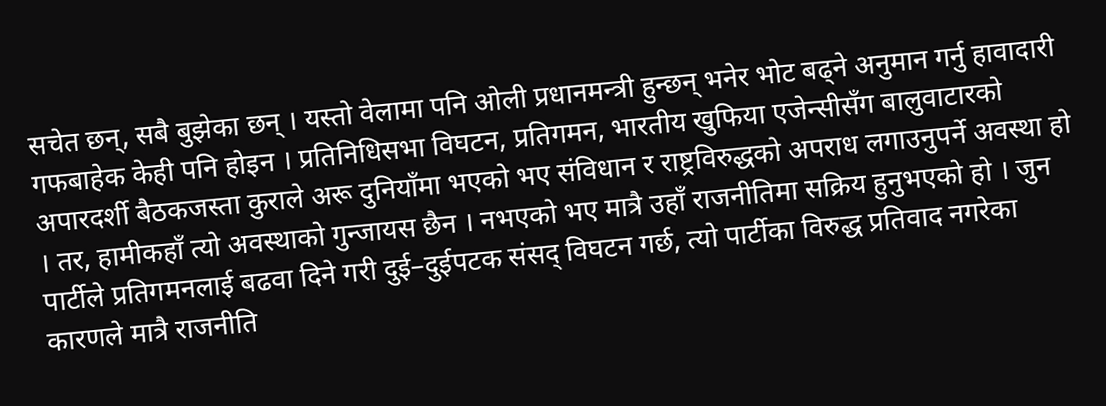सचेत छन्, सबै बुझेका छन् । यस्तो वेलामा पनि ओली प्रधानमन्त्री हुन्छन् भनेर भोट बढ्ने अनुमान गर्नु हावादारी गफबाहेक केही पनि होइन । प्रतिनिधिसभा विघटन, प्रतिगमन, भारतीय खुफिया एजेन्सीसँग बालुवाटारको अपारदर्शी बैठकजस्ता कुराले अरू दुनियाँमा भएको भए संविधान र राष्ट्रविरुद्धको अपराध लगाउनुपर्ने अवस्था हो । तर, हामीकहाँ त्यो अवस्थाको गुन्जायस छैन । नभएको भए मात्रै उहाँ राजनीतिमा सक्रिय हुनुभएको हो । जुन पार्टीले प्रतिगमनलाई बढवा दिने गरी दुई–दुईपटक संसद् विघटन गर्छ, त्यो पार्टीका विरुद्ध प्रतिवाद नगरेका कारणले मात्रै राजनीति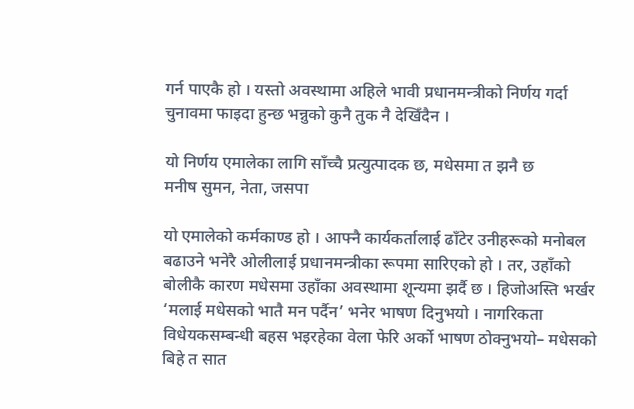गर्न पाएकै हो । यस्तो अवस्थामा अहिले भावी प्रधानमन्त्रीको निर्णय गर्दा चुनावमा फाइदा हुन्छ भन्नुको कुनै तुक नै देखिँदैन ।

यो निर्णय एमालेका लागि साँच्चै प्रत्युत्पादक छ, मधेसमा त झनै छ
मनीष सुमन, नेता, जसपा

यो एमालेको कर्मकाण्ड हो । आफ्नै कार्यकर्तालाई ढाँटेर उनीहरूको मनोबल बढाउने भनेरै ओलीलाई प्रधानमन्त्रीका रूपमा सारिएको हो । तर, उहाँको बोलीकै कारण मधेसमा उहाँका अवस्थामा शून्यमा झर्दै छ । हिजोअस्ति भर्खर ‘मलाई मधेसको भातै मन पर्दैन’ भनेर भाषण दिनुभयो । नागरिकता विधेयकसम्बन्धी बहस भइरहेका वेला फेरि अर्को भाषण ठोक्नुभयो– मधेसको बिहे त सात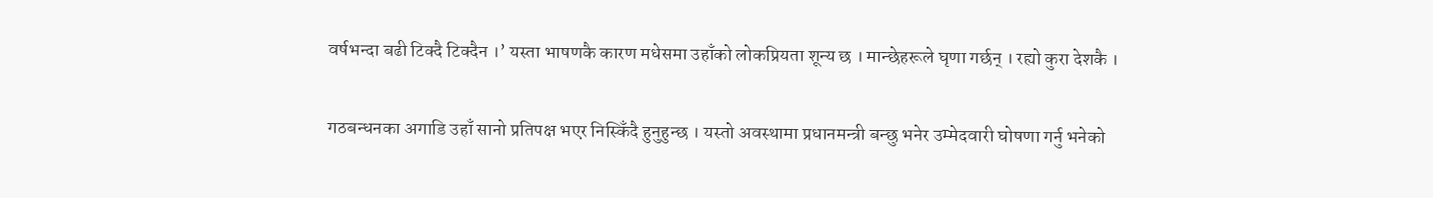वर्षभन्दा बढी टिक्दै टिक्दैन ।’ यस्ता भाषणकै कारण मधेसमा उहाँको लोकप्रियता शून्य छ । मान्छेहरूले घृणा गर्छन् । रह्यो कुरा देशकै ।

गठबन्धनका अगाडि उहाँ सानो प्रतिपक्ष भएर निस्किँदै हुनुहुन्छ । यस्तो अवस्थामा प्रधानमन्त्री बन्छु भनेर उम्मेदवारी घोषणा गर्नु भनेको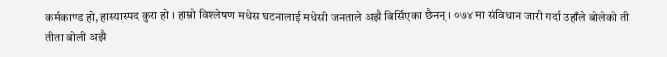कर्मकाण्ड हो, हास्यास्पद कुरा हो । हाम्रो विश्लेषण मधेस घटनालाई मधेसी जनताले अझै बिर्सिएका छैनन् । ०७४ मा संविधान जारी गर्दा उहाँले बोलेको ती तीता बोली अझै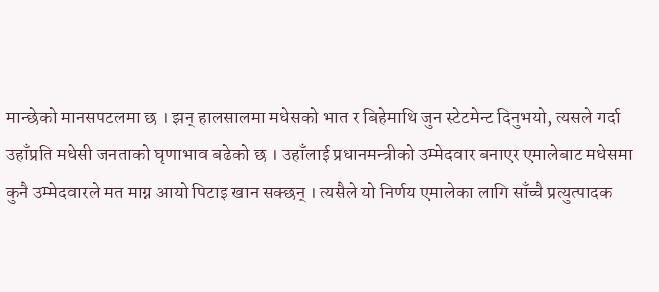मान्छेको मानसपटलमा छ । झन् हालसालमा मधेसको भात र बिहेमाथि जुन स्टेटमेन्ट दिनुभयो, त्यसले गर्दा उहाँप्रति मधेसी जनताको घृणाभाव बढेको छ । उहाँलाई प्रधानमन्त्रीको उम्मेदवार बनाएर एमालेबाट मधेसमा कुनै उम्मेदवारले मत माग्न आयो पिटाइ खान सक्छन् । त्यसैले यो निर्णय एमालेका लागि साँच्चै प्रत्युत्पादक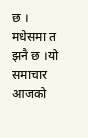छ । मधेसमा त झनै छ ।यो समाचार आजको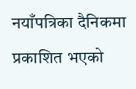नयाँपत्रिका दैनिकमा प्रकाशित भएको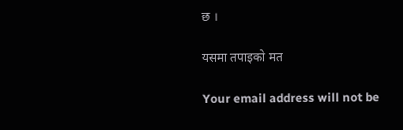छ ।

यसमा तपाइको मत

Your email address will not be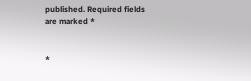published. Required fields are marked *


*